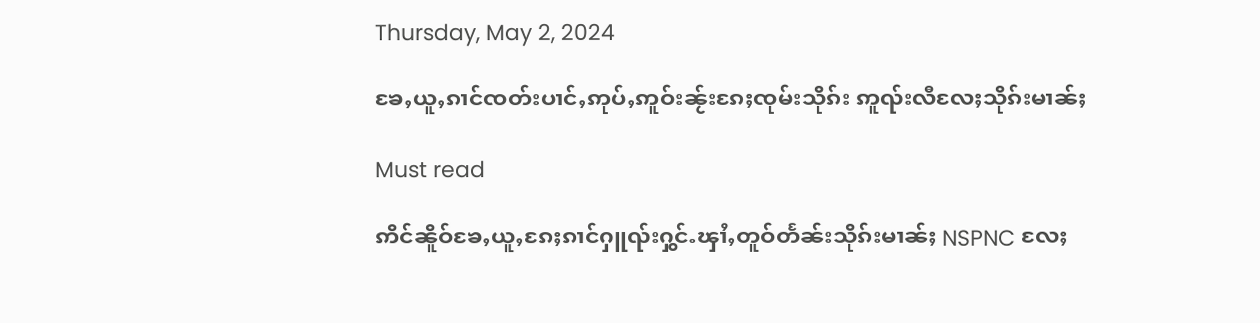Thursday, May 2, 2024

ၶႄႇယူႇၵၢင်ၸတ်းပၢင်ႇဢုပ်ႇဢူဝ်းၼႂ်းၵႄႈၸုမ်းသိုၵ်း ဢူၺ်းလီလႄႈသိုၵ်းမၢၼ်ႈ

Must read

ဢိင်ၼိူဝ်ၶႄႇယူႇၵႄႈၵၢင်ႁူၺ်းႁွင်ႉၾၢႆႇတူဝ်တႅၼ်းသိုၵ်းမၢၼ်ႈ NSPNC လႄႈ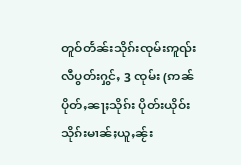တူဝ်တႅၼ်းသိုၵ်းၸုမ်းဢူၺ်းလီပွတ်းႁွင်ႇ 3 ၸုမ်း (ဢၼ်ပိုတ်ႇၼႃႈသိုၵ်း ပိုတ်းယိုဝ်းသိုၵ်းမၢၼ်ႈယူႇၼႂ်း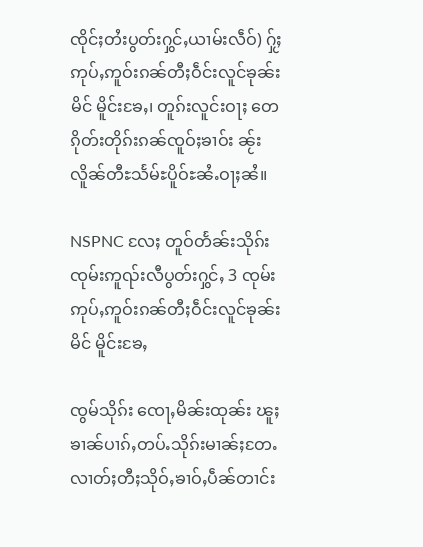ၸိုင်ႈတႆးပွတ်းႁွင်ႇယၢမ်းလဵဝ်) ႁႂ်ႈဢုပ်ႇဢူဝ်းၵၼ်တီႈဝဵင်းလူင်ၶုၼ်းမိင် မိူင်းၶႄႇ၊ တူၵ်းလူင်းဝႃႈ တေၵိုတ်းတိုၵ်းၵၼ်ၸူဝ်ႈၶၢဝ်း ၼႂ်းလိူၼ်တီႊသႅမ်ႊပိူဝ်ႊၼႆႉဝႃႈၼႆ။

NSPNC လႄႈ တူဝ်တႅၼ်းသိုၵ်းၸုမ်းဢူၺ်းလီပွတ်းႁွင်ႇ 3 ၸုမ်း ဢုပ်ႇဢူဝ်းၵၼ်တီႈဝဵင်းလူင်ၶုၼ်းမိင် မိူင်းၶႄႇ

ၸွမ်သိုၵ်း ၸေႃႇမိၼ်းထုၼ်း ၽူႈၶၢၼ်ပၢၵ်ႇတပ်ႉသိုၵ်းမၢၼ်ႈတႄႉလၢတ်ႈတီႈသိုဝ်ႇၶၢဝ်ႇပဵၼ်တၢင်း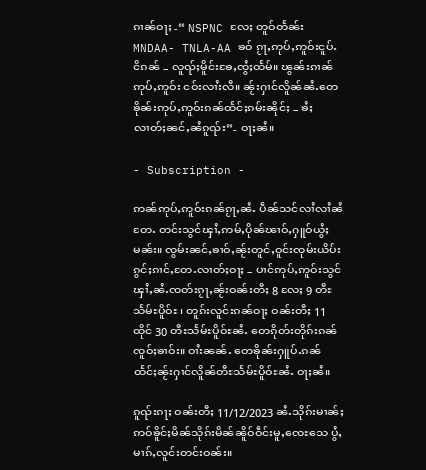ၵၢၼ်ဝႃႈ -“ NSPNC လႄႈ တူဝ်တႅၼ်း MNDAA- TNLA-AA ၶဝ် ၵႂႃႇဢုပ်ႇဢူဝ်းငူပ်ႉငိၵၼ် – လူၺ်ႈမိူင်းၶႄႇၸွႆႈထႅမ်။ ၽွၼ်းၵၢၼ်ဢုပ်ႇဢူဝ်း ငဝ်းလၢႆးလီ။ ၼႂ်းႁၢင်လိူၼ်ၼႆႉတေၶိုၼ်းဢုပ်ႇဢူဝ်းၵၼ်ထႅင်ႈၵမ်းၼိုင်ႈ – ၶႆႈလၢတ်ႈၼင်ႇၼႆၵူၺ်း”- ဝႃႈၼႆ။

- Subscription -

ဢၼ်ဢုပ်ႇဢူဝ်းၵၼ်ၵႂႃႇၼႆႉ ပဵၼ်သင်လၢႆလၢႆၼႆတႄႉ တင်းသွင်ၾၢႆႇဢမ်ႇပိုၼ်ၽၢဝ်ႇႁူဝ်ယွႆႈမၼ်း။ ၸွမ်းၼင်ႇၶၢဝ်ႇၼႂ်းတူင်ႇဝူင်းၸုမ်းယိပ်းၵွင်ႈၵၢင်ႇတႄႉလၢတ်ႈဝႃႈ – ပၢင်ဢုပ်ႇဢူဝ်းသွင်ၾၢႆႇၼႆႉၸတ်းၵႂႃႇၼႂ်းဝၼ်းတီႈ 8 လႄႈ 9 တီႊသႅမ်ႊပိူဝ်ႊ ၊ တူၵ်းလူင်းၵၼ်ဝႃႈ ဝၼ်းတီႈ 11 ထိုင် 30 တီႊသႅမ်ႊပိူဝ်ႊၼႆႉ တေၵိုတ်းတိုၵ်းၵၼ်ၸူဝ်ႈၶၢဝ်း။ ဝၢႆးၼၼ်ႉ တေၶိုၼ်းႁူပ်ႉၵၼ်ထႅင်ႈၼႂ်းႁၢင်လိူၼ်တီႊသႅမ်ႊပိူဝ်ႊၼႆႉ ဝႃႈၼႆ။

ၵူၺ်းၵႃႈ ဝၼ်းတီႈ 11/12/2023 ၼႆႉသိုၵ်းမၢၼ်ႈဢဝ်ၶိူင်ႈမိၼ်သိုၵ်းမိၼ်ၼိူဝ်ဝဵင်းမူႇၸေႊသေ ပွႆႇမၢၵ်ႇလူင်းတင်းဝၼ်း။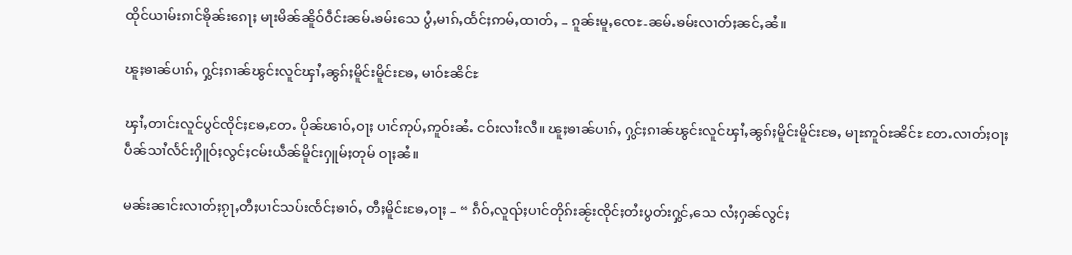ထိုင်ယၢမ်းၵၢင်ၶိုၼ်းၵေႃႈ မႃးမိၼ်ၼိူဝ်ဝဵင်းၼမ်ႉၶမ်းသေ ပွႆႇမၢၵ်ႇထႅင်ႈဢမ်ႇထၢတ်ႇ – ၵူၼ်းမူႇၸေႊ-ၼမ်ႉၶမ်းလၢတ်ႈၼင်ႇၼႆ။

ၽူႈၶၢၼ်ပၢၵ်ႇ ႁွင်ႈၵၢၼ်ၽွင်းလူင်ၾၢႆႇၼွၵ်ႈမိူင်းမိူင်းၶႄႇ မၢဝ်ႊၼိင်ႊ

ၾၢႆႇတၢင်းလူင်ပွင်ၸိုင်ႈၶႄႇတႄႉ ပိုၼ်ၽၢဝ်ႇဝႃႈ ပၢင်ဢုပ်ႇဢူဝ်းၼႆႉ ငဝ်းလၢႆးလီ။ ၽူႈၶၢၼ်ပၢၵ်ႇ ႁွင်ႈၵၢၼ်ၽွင်းလူင်ၾၢႆႇၼွၵ်ႈမိူင်းမိူင်းၶႄႇ မႃႊဢူဝ်ႊၼိင်ႊ တႄႉလၢတ်ႈဝႃႈ ပဵၼ်သၢႆလႅင်းႁိူဝ်ႈလွင်ႈငမ်းယဵၼ်မိူင်းႁူမ်ႈတုမ် ဝႃႈၼႆ။

မၼ်းၼၢင်းလၢတ်ႈၵႂႃႇတီႈပၢင်သပ်းၸႅင်ႈၶၢဝ်ႇ တီႈမိူင်းၶႄႇဝႃႈ – “ ၵဵဝ်ႇလူၺ်ႈပၢင်တိုၵ်းၼႂ်းၸိုင်ႈတႆးပွတ်းႁွင်ႇသေ လႆႈႁၼ်လွင်ႈ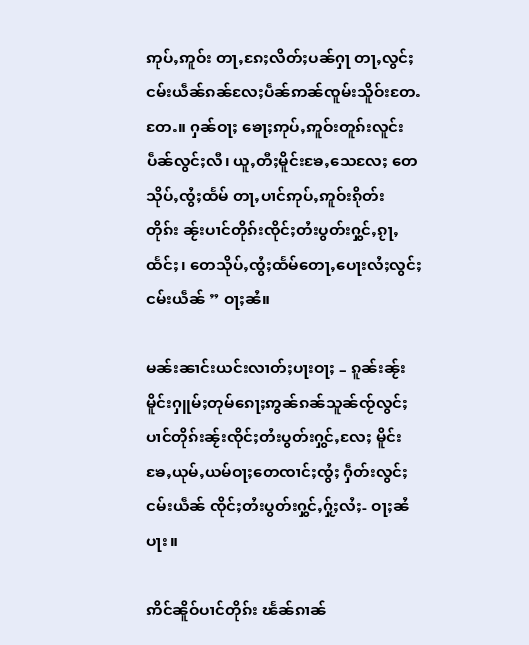ဢုပ်ႇဢူဝ်း တႃႇၵႄႈလိတ်ႈပၼ်ႁႃ တႃႇလွင်ႈ ငမ်းယဵၼ်ၵၼ်လႄႈပဵၼ်ဢၼ်ၸူမ်းသိူဝ်းတႄႉတႄႉ။ ႁၼ်ဝႃႈ ၶေႃႈဢုပ်ႇဢူဝ်းတူၵ်းလူင်းပဵၼ်လွင်ႈလီ၊ ယူႇတီႈမိူင်းၶႄႇသေလႄႈ တေသိုပ်ႇၸွႆႈထႅမ် တႃႇပၢင်ဢုပ်ႇဢူဝ်းၵိုတ်းတိုၵ်း ၼႂ်းပၢင်တိုၵ်းၸိုင်ႈတႆးပွတ်းႁွင်ႇၵႂႃႇထႅင်ႈ၊ တေသိုပ်ႇၸွႆႈထႅမ်တေႃႇပေႃးလႆႈလွင်ႈငမ်းယဵၼ် ” ဝႃႈၼႆ။

မၼ်းၼၢင်းယင်းလၢတ်ႈပႃးဝႃႈ – ၵူၼ်းၼႂ်းမိူင်းႁူမ်ႈတုမ်ၵေႃႈဢွၼ်ၵၼ်သူၼ်ၸႂ်လွင်ႈပၢင်တိုၵ်းၼႂ်းၸိုင်ႈတႆးပွတ်းႁွင်ႇလႄႈ မိူင်းၶႄႇယုမ်ႇယမ်ဝႃႈတေၸၢင်ႈၸွႆႈ ႁဵတ်းလွင်ႈငမ်းယဵၼ် ၸိုင်ႈတႆးပွတ်းႁွင်ႇႁႂ်ႈလႆႈ- ဝႃႈၼႆပႃး။

ဢိင်ၼိူဝ်ပၢင်တိုၵ်း ၽႅၼ်ၵၢၼ်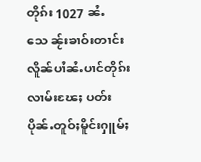တိုၵ်း 1027 ၼႆႉသေ ၼႂ်းၶၢဝ်းတၢင်း လိူၼ်ပၢႆၼႆႉပၢင်တိုၵ်းလၢမ်းၽႄႈ ပတ်းပိုၼ်ႉတူဝ်ႈမိူင်းႁူမ်ႈ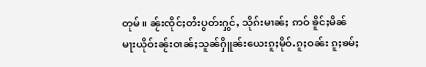တုမ်။ ၼႂ်းၸိုင်ႈတႆးပွတ်းႁွင်ႇ သိုၵ်းမၢၼ်ႈ ဢဝ် ၶိူင်ႈမိၼ် မႃးယိုဝ်းၼႂ်းဝၢၼ်ႈသူၼ်ႁိူၼ်းယေးၵူႈမိုဝ်ႉၵူႈဝၼ်း ၵူႈၶမ်ႈ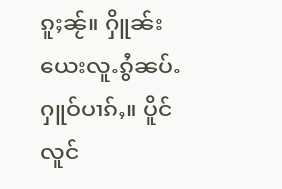ၵူႈၼႂ်။ ႁိူၼ်းယေးလူႉၵွႆၼပ်ႉႁူဝ်ပၢၵ်ႇ။ ပိူင်လူင်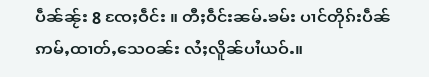ပဵၼ်ၼႂ်း 8 ၸႄႈဝဵင်း ။ တီႈဝဵင်းၼမ်ႉၶမ်း ပၢင်တိုၵ်းပဵၼ် ဢမ်ႇထၢတ်ႇသေဝၼ်း လႆႈလိူၼ်ပၢႆယဝ်ႉ။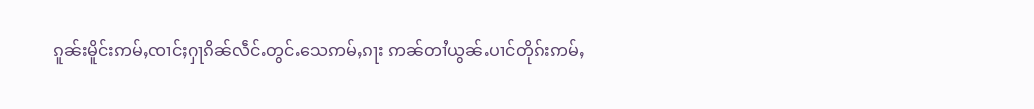ၵူၼ်းမိူင်းဢမ်ႇၸၢင်ႈႁႃၵိၼ်လဵင်ႉတွင်ႉသေဢမ်ႇၵႃး ဢၼ်တၢႆယွၼ်ႉပၢင်တိုၵ်းဢမ်ႇ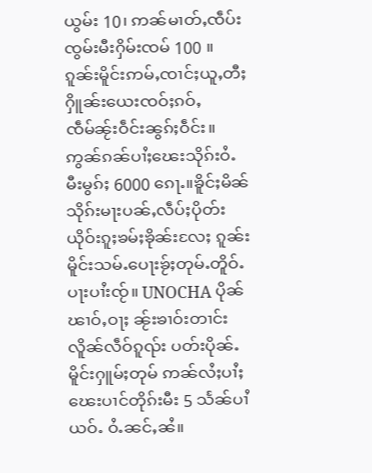ယွမ်း 10၊ ဢၼ်မၢတ်ႇၸဵပ်းၸွမ်းမီးႁိမ်းၸမ် 100 ။ ၵူၼ်းမိူင်းဢမ်ႇၸၢင်ႈယူႇတီႈႁိူၼ်းယေးၸဝ်ႈၵဝ်ႇၸဵမ်ၼႂ်းဝဵင်းၼွၵ်ႈဝဵင်း။ ဢွၼ်ၵၼ်ပၢႆႈၽေးသိုၵ်းဝႆႉမီးမွၵ်ႈ 6000 ၵေႃႉ။ၶိူင်ႈမိၼ်သိုၵ်းမႃးပၼ်ႇလဵပ်ႈပိုတ်းယိုဝ်းၵူႈၶမ်ႈၶိုၼ်းလႄႈ ၵူၼ်းမိူင်းသမ်ႉပေႃးၶႂ်ႈတုမ်ႉတိူဝ်ႉပႃးပၢႆးၸႂ်။ UNOCHA ပိုၼ်ၽၢဝ်ႇဝႃႈ ၼႂ်းၶၢဝ်းတၢင်းလိူၼ်လဵဝ်ၵူၺ်း ပတ်းပိုၼ်ႉမိူင်းႁူမ်ႈတုမ် ဢၼ်လႆႈပၢႆႈၽေးပၢင်တိုၵ်းမီး 5 သႅၼ်ပၢႆယဝ်ႉ ဝႆႉၼင်ႇၼႆ။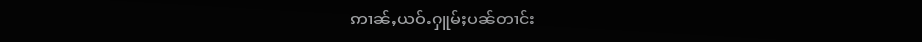ဢၢၼ်ႇယဝ်ႉႁူမ်ႈပၼ်တၢင်း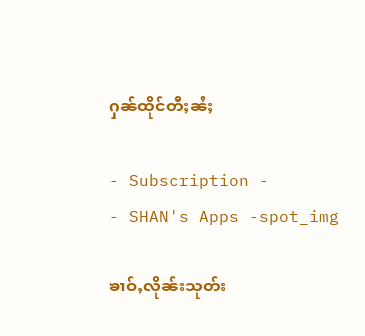ႁၼ်ထိုင်တီႈၼႆႈ

- Subscription -
- SHAN's Apps -spot_img

ၶၢဝ်ႇလိုၼ်းသုတ်း